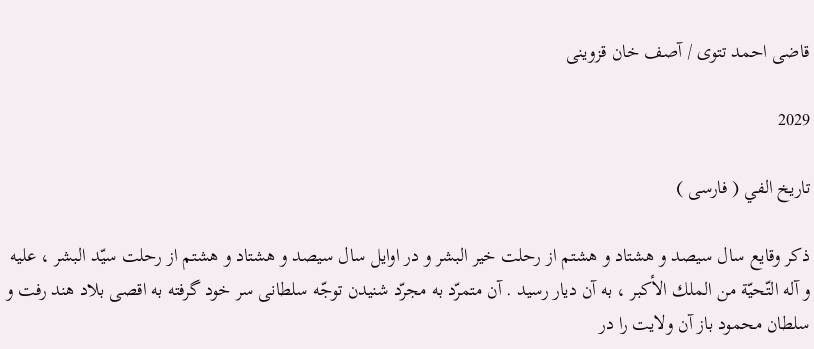قاضى احمد تتوى / آصف خان قزوينى

2029

تاريخ الفي ( فارسى )

ذكر وقايع سال سيصد و هشتاد و هشتم از رحلت خير البشر و در اوايل سال سيصد و هشتاد و هشتم از رحلت سيّد البشر ، عليه و آله التّحيّة من الملك الأكبر ، به آن ديار رسيد . آن متمرّد به مجرّد شنيدن توجّه سلطانى سر خود گرفته به اقصى بلاد هند رفت و سلطان محمود باز آن ولايت را در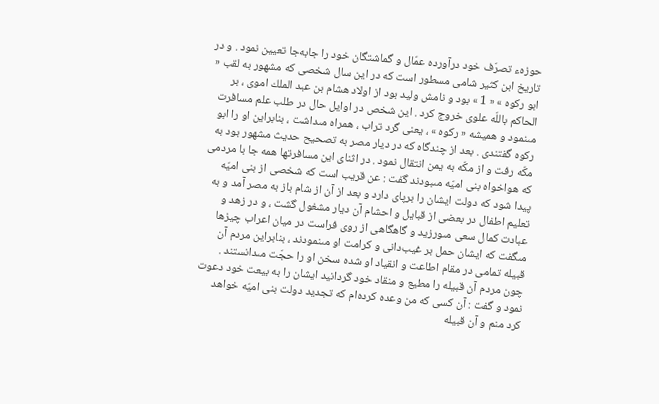حوزهء تصرّف خود درآورده عمّال و گماشتگان خود را جابه‌جا تعيين نمود . و در تاريخ ابن كثير شامى مسطور است كه در اين سال شخصى كه مشهور به لقب « ابو ركوه » « 1 » بود و نامش وليد بود از اولاد هشام بن عبد الملك اموى ، بر الحاكم باللّه علوى خروج كرد . اين شخص در اوايل حال در طلب علم مسافرت مىنمود و هميشه « ركوه » ، يعنى گرد تراب ، همراه مىداشت ، بنابراين او را ابو ركوه گفتندى . بعد از چندگاه كه در ديار مصر به تصحيح حديث مشهور بود به مكّه رفت و از مكّه به يمن انتقال نمود . در اثناى اين مسافرتها همه جا با مردمى كه هواخواه بنى اميّه مىبودند گفت : عن قريب است كه شخصى از بنى اميّه پيدا شود كه دولت ايشان را برپاى دارد و بعد از آن از شام باز به مصر آمد و به تعليم اطفال در بعضى از قبايل و احشام آن ديار مشغول گشت ، و در زهد و عبادت كمال سعى مىورزيد و گاهگاهى از روى فراست در ميان اعراب چيزها مىگفت كه ايشان حمل بر غيب‌دانى و كرامت او مىنمودند ، بنابراين مردم آن قبيله تمامى در مقام اطاعت و انقياد او شده سخن او را حجّت مىدانستند . چون مردم آن قبيله را مطيع و منقاد خود گردانيد ايشان را به بيعت خود دعوت نمود و گفت : آن كسى كه من وعده كرده‌ام كه تجديد دولت بنى اميّه خواهد كرد منم و آن قبيله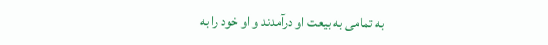به تمامى به بيعت او درآمدند و او خود را به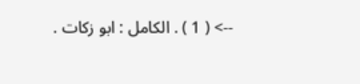--> ( 1 ) . الكامل : ابو زكات .